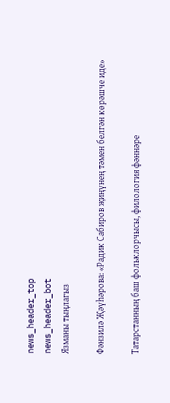news_header_top
news_header_bot
Язманы тыңлагыз

Фәнзилә Җәүһәрова: «Радик Сабиров җиңүнең тәмен белгән көрәшче иде»

Татарстанның баш фольклорчысы, филология фәннәре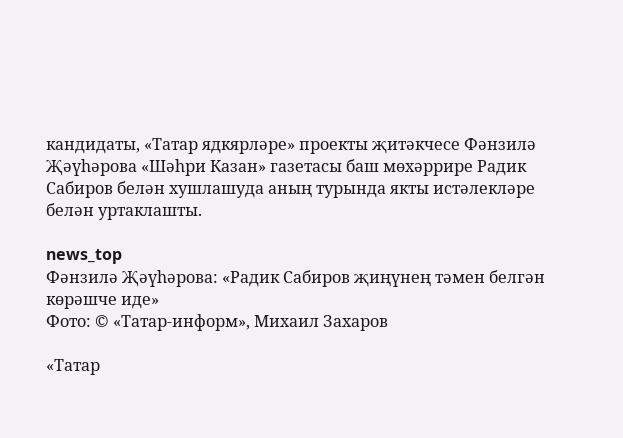кандидаты, «Татар ядкярләре» проекты җитәкчесе Фәнзилә Җәүһәрова «Шәһри Казан» газетасы баш мөхәррире Радик Сабиров белән хушлашуда аның турында якты истәлекләре белән уртаклашты.

news_top
Фәнзилә Җәүһәрова: «Радик Сабиров җиңүнең тәмен белгән көрәшче иде»
Фото: © «Татар-информ», Михаил Захаров

«Татар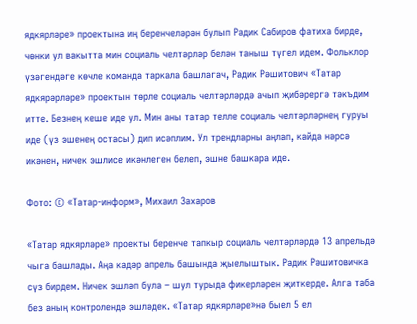ядкярләре» проектына иң беренчеләрән булып Радик Сабиров фатиха бирде, чөнки ул вакытта мин социаль челтәрләр белән таныш түгел идем. Фольклор үзәгендәге көчле команда таркала башлагач, Радик Рәшитович «Татар ядкярәрләре» проектын төрле социаль челтәрләрдә ачып җибәрергә тәкъдим итте. Безнең кеше иде ул. Мин аны татар телле социаль челтәрләрнең гуруы иде (үз эшенең остасы) дип исәплим. Ул трендларны аңлап, кайда нәрсә икәнен, ничек эшлисе икәнлеген белеп, эшне башкара иде.

Фото: © «Татар-информ», Михаил Захаров

«Татар ядкярләре» проекты беренче тапкыр социаль челтәрләрдә 13 апрельдә чыга башлады. Аңа кадәр апрель башында җыелыштык. Радик Рәшитовичка сүз бирдем. Ничек эшләп була – шул турыда фикерләрен җиткерде. Алга таба без аның контролендә эшләдек. «Татар ядкярләре»нә быел 5 ел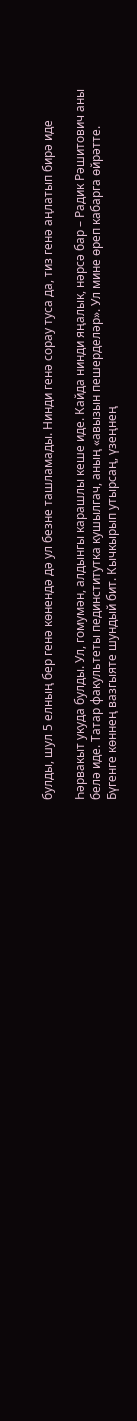булды, шул 5 елның бер генә көнендә дә ул безне ташламады. Нинди генә сорау туса да, тиз генә аңлатып бирә иде

Һәрвакыт укуда булды. Ул, гомумән, алдынгы карашлы кеше иде. Кайда нинди яңалык, нәрсә бар – Радик Рәшитович аны белә иде. Татар факультеты пединститутка кушылгач, аның «авызын пешерделәр». Ул мине өреп кабарга өйрәтте. Бүгенге көннең вазгыяте шундый бит. Кычкырып утырсаң, үзеңнең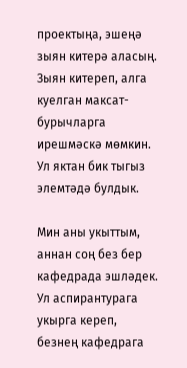проектыңа, эшеңә зыян китерә аласың. Зыян китереп, алга куелган максат-бурычларга ирешмәскә мөмкин. Ул яктан бик тыгыз элемтәдә булдык.

Мин аны укыттым, аннан соң без бер кафедрада эшләдек. Ул аспирантурага укырга кереп, безнең кафедрага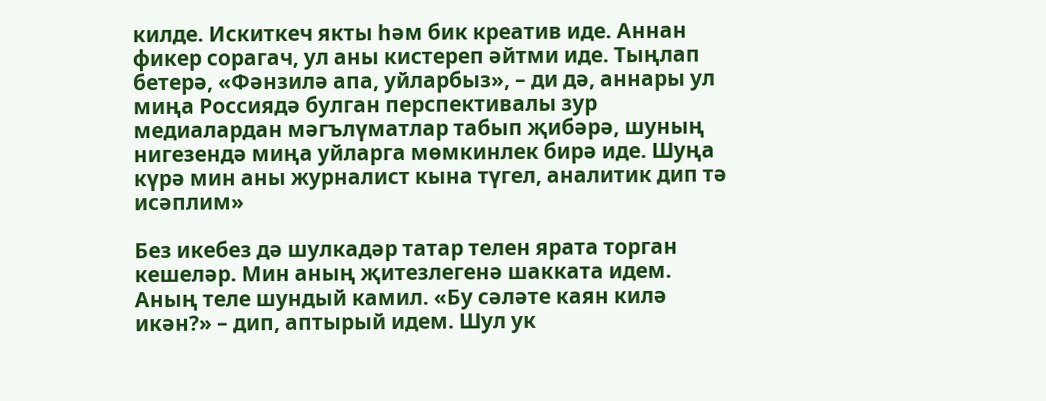килде. Искиткеч якты һәм бик креатив иде. Аннан фикер сорагач, ул аны кистереп әйтми иде. Тыңлап бетерә, «Фәнзилә апа, уйларбыз», – ди дә, аннары ул миңа Россиядә булган перспективалы зур медиалардан мәгълүматлар табып җибәрә, шуның нигезендә миңа уйларга мөмкинлек бирә иде. Шуңа күрә мин аны журналист кына түгел, аналитик дип тә исәплим»

Без икебез дә шулкадәр татар телен ярата торган кешеләр. Мин аның җитезлегенә шакката идем. Аның теле шундый камил. «Бу сәләте каян килә икән?» – дип, аптырый идем. Шул ук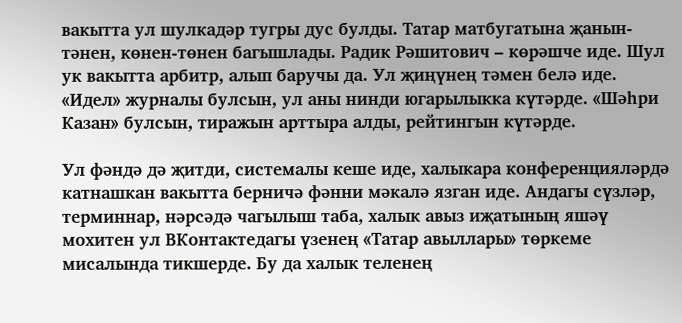вакытта ул шулкадәр тугры дус булды. Татар матбугатына җанын-тәнен, көнен-төнен багышлады. Радик Рәшитович – көрәшче иде. Шул ук вакытта арбитр, алып баручы да. Ул җиңүнең тәмен белә иде. «Идел» журналы булсын, ул аны нинди югарылыкка күтәрде. «Шәһри Казан» булсын, тиражын арттыра алды, рейтингын күтәрде.

Ул фәндә дә җитди, системалы кеше иде, халыкара конференцияләрдә катнашкан вакытта берничә фәнни мәкалә язган иде. Андагы сүзләр, терминнар, нәрсәдә чагылыш таба, халык авыз иҗатының яшәү мохитен ул ВКонтактедагы үзенең «Татар авыллары» төркеме мисалында тикшерде. Бу да халык теленең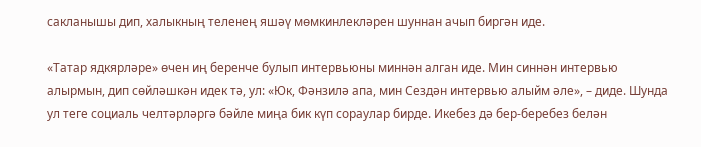сакланышы дип, халыкның теленең яшәү мөмкинлекләрен шуннан ачып биргән иде.

«Татар ядкярләре» өчен иң беренче булып интервьюны миннән алган иде. Мин синнән интервью алырмын, дип сөйләшкән идек тә, ул: «Юк, Фәнзилә апа, мин Сездән интервью алыйм әле», – диде. Шунда ул теге социаль челтәрләргә бәйле миңа бик күп сораулар бирде. Икебез дә бер-беребез белән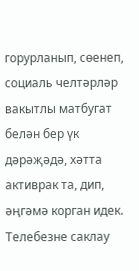горурланып, сөенеп, социаль челтәрләр вакытлы матбугат белән бер үк дәрәҗәдә, хәтта активрак та, дип, әңгәмә корган идек. Телебезне саклау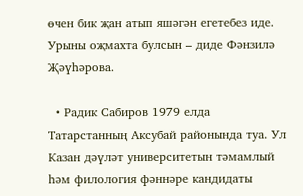өчен бик җан атып яшәгән егетебез иде. Урыны оҗмахта булсын – диде Фәнзилә Җәүһәрова.

  • Радик Сабиров 1979 елда Татарстанның Аксубай районында туа. Ул Казан дәүләт университетын тәмамлый һәм филология фәннәре кандидаты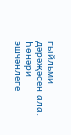гыйльми дәрәҗәсен ала. Һөнәри эшчәнлеге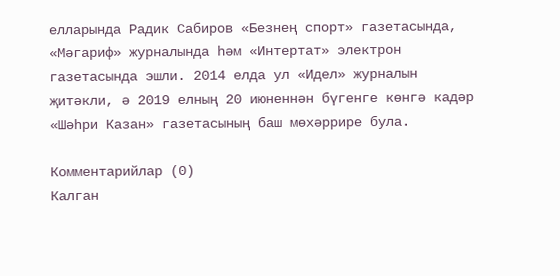елларында Радик Сабиров «Безнең спорт» газетасында, «Мәгариф» журналында һәм «Интертат» электрон газетасында эшли. 2014 елда ул «Идел» журналын җитәкли, ә 2019 елның 20 июненнән бүгенге көнгә кадәр «Шәһри Казан» газетасының баш мөхәррире була.

Комментарийлар (0)
Калган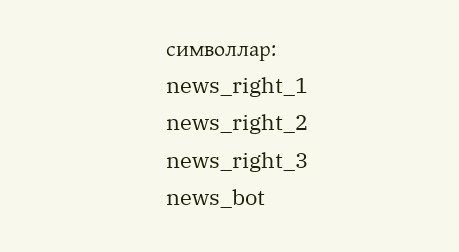символлар:
news_right_1
news_right_2
news_right_3
news_bot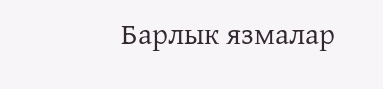Барлык язмалар